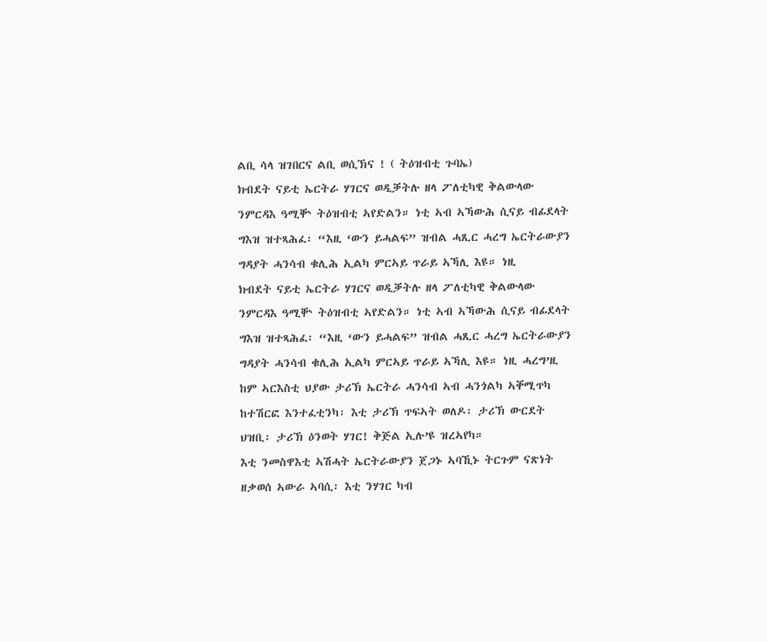ልቢ ሳላ ዝገበርና ልቢ ወሲኽና ! ( ትዕዝብቲ ጉባኤ)
ክብደት ናይቲ ኤርትራ ሃገርና ወዲቓትሉ ዘላ ፖለቲካዊ ቅልውላው ንምርዳእ ዓሚቝ ትዕዝብቲ ኣየድልን። ነቲ ኣብ ኣኻውሕ ሲናይ ብፊደላት ግእዝ ዝተጻሕፈ፡ “እዚ ‘ውን ይሓልፍ” ዝብል ሓጺር ሓረግ ኤርትራውያን ግዳያት ሓንሳብ ቁሊሕ ኢልካ ምርኣይ ጥራይ ኣኻሊ እዩ። ነዚ
ክብደት ናይቲ ኤርትራ ሃገርና ወዲቓትሉ ዘላ ፖለቲካዊ ቅልውላው ንምርዳእ ዓሚቝ ትዕዝብቲ ኣየድልን። ነቲ ኣብ ኣኻውሕ ሲናይ ብፊደላት ግእዝ ዝተጻሕፈ፡ “እዚ ‘ውን ይሓልፍ” ዝብል ሓጺር ሓረግ ኤርትራውያን ግዳያት ሓንሳብ ቁሊሕ ኢልካ ምርኣይ ጥራይ ኣኻሊ እዩ። ነዚ ሓረግ’ዚ ከም ኣርእስቲ ህያው ታሪኽ ኤርትራ ሓንሳብ ኣብ ሓንጎልካ ኣቐሚጥካ ከተሽርፎ እንተፈቲንካ፡ እቲ ታሪኽ ጥፍኣት ወለዶ፡ ታሪኽ ውርደት ህዝቢ፡ ታሪኽ ዕንወት ሃገር! ቅጅል ኢሉ’ዩ ዝረኣየካ።
እቲ ንመስዋእቲ ኣሽሓት ኤርትራውያን ጀጋኑ ኣባኺኑ ትርጉም ናጽነት ዘቃወሰ ኣውራ ኣባሲ፡ እቲ ንሃገር ካብ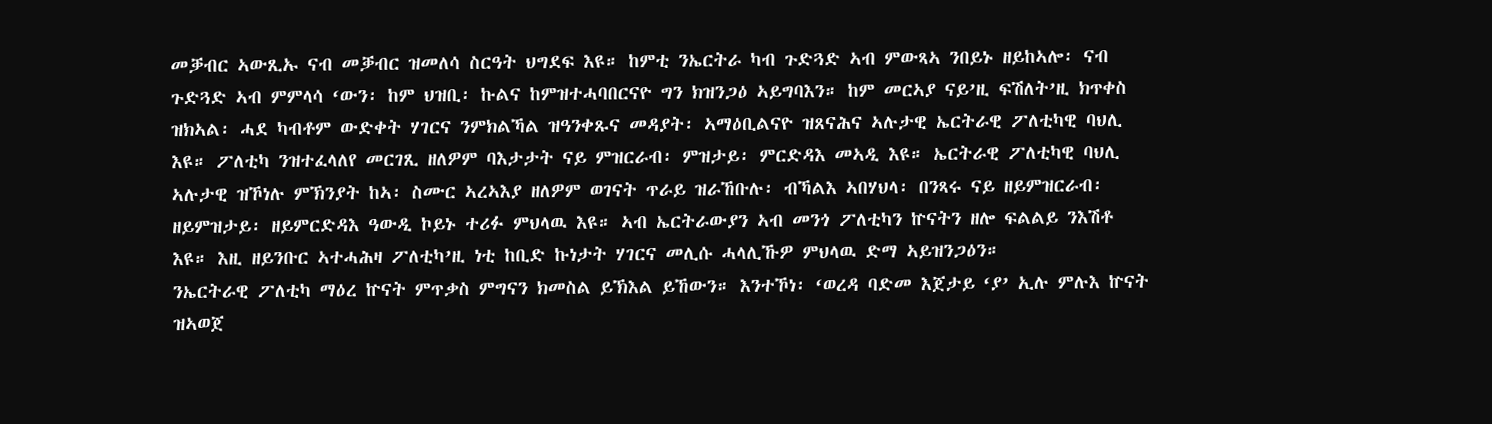መቓብር ኣውጺኡ ናብ መቓብር ዝመለሳ ስርዓት ህግደፍ እዩ። ከምቲ ንኤርትራ ካብ ጉድጓድ ኣብ ምውጻኣ ንበይኑ ዘይከኣሎ፡ ናብ ጉድጓድ ኣብ ምምላሳ ‘ውን፡ ከም ህዝቢ፡ ኩልና ከምዝተሓባበርናዮ ግን ክዝንጋዕ ኣይግባእን። ከም መርኣያ ናይ’ዚ ፍሽለት’ዚ ክጥቀስ ዝክኣል፡ ሓደ ካብቶም ውድቀት ሃገርና ንምክልኻል ዝዓንቀጹና መዳያት፡ ኣማዕቢልናዮ ዝጸናሕና ኣሉታዊ ኤርትራዊ ፖለቲካዊ ባህሊ እዩ። ፖለቲካ ንዝተፈላለየ መርገጺ ዘለዎም ባእታታት ናይ ምዝርራብ፡ ምዝታይ፡ ምርድዳእ መኣዲ እዩ። ኤርትራዊ ፖለቲካዊ ባህሊ ኣሉታዊ ዝኾነሉ ምኽንያት ከኣ፡ ስሙር ኣረኣእያ ዘለዎም ወገናት ጥራይ ዝራኸቡሉ፡ ብኻልእ ኣበሃህላ፡ በንጻሩ ናይ ዘይምዝርራብ፡ ዘይምዝታይ፡ ዘይምርድዳእ ዓውዲ ኮይኑ ተሪፉ ምህላዉ እዩ። ኣብ ኤርትራውያን ኣብ መንጎ ፖለቲካን ኵናትን ዘሎ ፍልልይ ንእሽቶ እዩ። እዚ ዘይንቡር ኣተሓሕዛ ፖለቲካ’ዚ ነቲ ከቢድ ኩነታት ሃገርና መሊሱ ሓላሊኹዎ ምህላዉ ድማ ኣይዝንጋዕን።
ንኤርትራዊ ፖለቲካ ማዕረ ኵናት ምጥቃስ ምግናን ክመስል ይኽእል ይኸውን። እንተኾነ፡ ‘ወረዳ ባድመ እጀታይ ‘ያ’ ኢሉ ምሉእ ኵናት ዝኣወጀ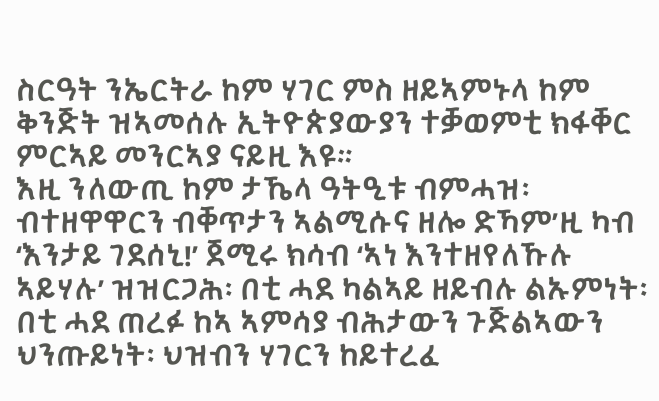ስርዓት ንኤርትራ ከም ሃገር ምስ ዘይኣምኑላ ከም ቅንጅት ዝኣመሰሉ ኢትዮጵያውያን ተቓወምቲ ክፋቐር ምርኣይ መንርኣያ ናይዚ እዩ።
እዚ ንለውጢ ከም ታኼላ ዓትዒቱ ብምሓዝ፡ ብተዘዋዋርን ብቐጥታን ኣልሚሱና ዘሎ ድኻም’ዚ ካብ ‘እንታይ ገደሰኒ!’ ጀሚሩ ክሳብ ‘ኣነ እንተዘየለኹሉ ኣይሃሉ’ ዝዝርጋሕ፡ በቲ ሓደ ካልኣይ ዘይብሉ ልኡምነት፡ በቲ ሓደ ጠረፉ ከኣ ኣምሳያ ብሕታውን ጉጅልኣውን ህንጡይነት፡ ህዝብን ሃገርን ከይተረፈ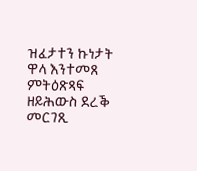ዝፈታተን ኩነታት ዋላ እንተመጸ ምትዕጽጻፍ ዘይሕውስ ደረቕ መርገጺ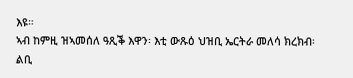እዩ።
ኣብ ከምዚ ዝኣመሰለ ዓጺቕ እዋን፡ እቲ ውጹዕ ህዝቢ ኤርትራ መለሳ ክረክብ፡ ልቢ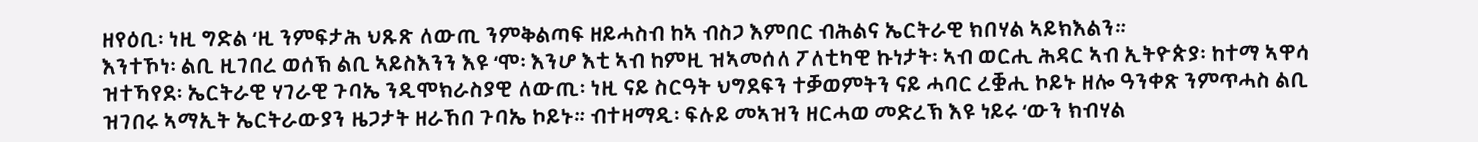ዘየዕቢ፡ ነዚ ግድል ‘ዚ ንምፍታሕ ህጹጽ ለውጢ ንምቅልጣፍ ዘይሓስብ ከኣ ብስጋ እምበር ብሕልና ኤርትራዊ ክበሃል ኣይክእልን።
እንተኾነ፡ ልቢ ዚገበረ ወሰኽ ልቢ ኣይስእንን እዩ ‘ሞ፡ እንሆ እቲ ኣብ ከምዚ ዝኣመሰለ ፖለቲካዊ ኩነታት፡ ኣብ ወርሒ ሕዳር ኣብ ኢትዮጵያ፡ ከተማ ኣዋሳ ዝተኻየደ፡ ኤርትራዊ ሃገራዊ ጉባኤ ንዲሞክራስያዊ ለውጢ፡ ነዚ ናይ ስርዓት ህግደፍን ተቓወምትን ናይ ሓባር ረቛሒ ኮይኑ ዘሎ ዓንቀጽ ንምጥሓስ ልቢ ዝገበሩ ኣማኢት ኤርትራውያን ዜጋታት ዘራኸበ ጉባኤ ኮይኑ። ብተዛማዲ፡ ፍሉይ መኣዝን ዘርሓወ መድረኽ እዩ ነይሩ ‘ውን ክብሃል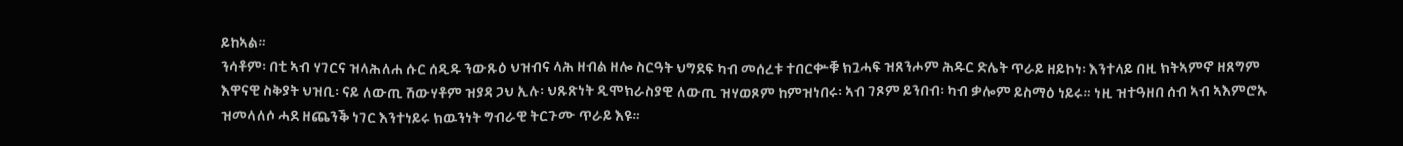ይከኣል።
ንሳቶም፡ በቲ ኣብ ሃገርና ዝላሕለሐ ሱር ሰዲዱ ንውጹዕ ህዝብና ላሕ ዘብል ዘሎ ስርዓት ህግደፍ ካብ መሰረቱ ተበርቍቑ ክጓሓፍ ዝጸንሖም ሕዱር ድሌት ጥራይ ዘይኮነ፡ እንተላይ በዚ ክትኣምኖ ዘጸግም እዋናዊ ስቅያት ህዝቢ፡ ናይ ለውጢ ሽውሃቶም ዝያዳ ጋህ ኢሉ፡ ህጹጽነት ዲሞክራስያዊ ለውጢ ዝሃወጾም ከምዝነበሩ፡ ኣብ ገጾም ይንበብ፡ ካብ ቃሎም ይስማዕ ነይሩ። ነዚ ዝተዓዘበ ሰብ ኣብ ኣእምሮኡ ዝመላለሶ ሓደ ዘጨንቕ ነገር እንተነይሩ ክዉንነት ግብራዊ ትርጉሙ ጥራይ እዩ።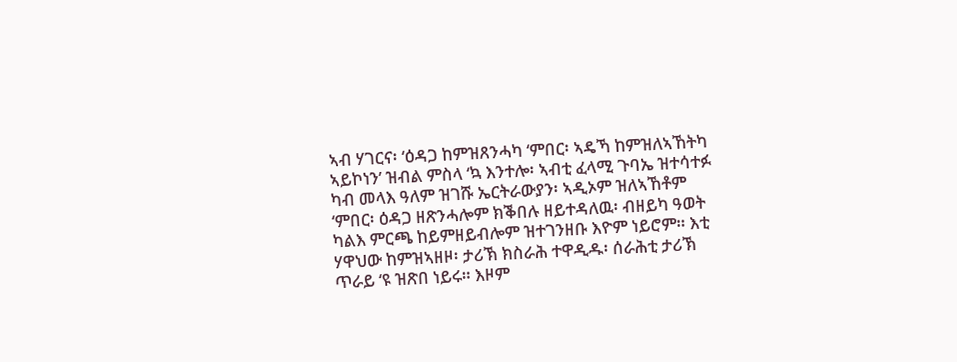ኣብ ሃገርና፡ ‘ዕዳጋ ከምዝጸንሓካ ‘ምበር፡ ኣዴኻ ከምዝለኣኸትካ ኣይኮነን’ ዝብል ምስላ ‘ኳ እንተሎ፡ ኣብቲ ፈላሚ ጉባኤ ዝተሳተፉ ካብ መላእ ዓለም ዝገሹ ኤርትራውያን፡ ኣዲኦም ዝለኣኸቶም ‘ምበር፡ ዕዳጋ ዘጽንሓሎም ክቕበሉ ዘይተዳለዉ፡ ብዘይካ ዓወት ካልእ ምርጫ ከይምዘይብሎም ዝተገንዘቡ እዮም ነይሮም። እቲ ሃዋህው ከምዝኣዘዞ፡ ታሪኽ ክስራሕ ተዋዲዱ፡ ሰራሕቲ ታሪኽ ጥራይ ‘ዩ ዝጽበ ነይሩ። እዞም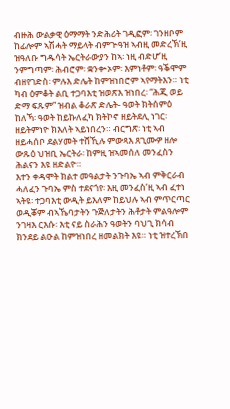ብዙሕ ውልቃዊ ዕማማት ንድሕሪት ገዲፎም፡ ገንዘቦም ከፊሎም ኣሽሓት ማይላት ብምጕዓዝ ኣብዚ መድረኽ’ዚ ዝዓለቡ ግዱሳት ኤርትራውያን ከኣ፡ ነዚ ብድሆ’ዚ ንምግጣም፡ ሕብሮም፡ ቋንቍኦም፡ እምነቶም፡ ዓቕሞም ብዘየገድስ፡ ምሉእ ድሌት ከምዝነበሮም ኣየማትእን። ነቲ ካብ ዕምቆት ልቢ ተጋባእቲ ዝወጽእ ዝነበረ፡ “ሕጂ ወይ ድማ ፍጹም” ዝብል ቆራጽ ድሌት- ዓወት ክትሰምዕ ከለኻ፡ ዓወት ከይኩለፈካ ክትኮኖ ዘይትደሊ ነገር፡ ዘይትምነዮ ክእለት ኣይነበረን። ብርግጽ፡ ነቲ ኣብ ዘይሓሰቦ ደልሃመት ተሸኺሉ ምውጻእ ጸጊሙዎ ዘሎ ውጹዕ ህዝቢ ኤርትራ፡ ከምዚ ዝኣመሰለ መንፈስን ሕልናን እዩ ዘድልዮ።
እተን ቀዳሞት ክልተ መዓልታት ንጉባኤ ኣብ ምቅርራብ ሓለፈን ጉባኤ ምስ ተደናጎየ፡ እዚ መንፈስ’ዚ ኣብ ፈተነ ኣትዩ፡ ተጋባእቲ ውዲት ይእለም ከይህሉ ኣብ ምጥርጣር ወዲቖም ብኣኼባታትን ጉጅለታትን ሕቶታት ምልዓሎም ንገዛእ ርእሱ፡ እቲ ናይ ስራሕን ዓወትን ባህጊ ክሳብ ክንደይ ልዑል ከምዝነበረ ዘመልክት እዩ። ነቲ ዝተረኽበ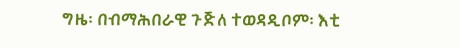ግዜ፡ በብማሕበራዊ ጉጅለ ተወዳዲቦም፡ እቲ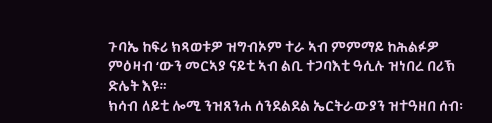ጉባኤ ከፍሪ ክጻወቱዎ ዝግብኦም ተራ ኣብ ምምማይ ከሕልፉዎ ምዕዛብ ‘ውን መርኣያ ናይቲ ኣብ ልቢ ተጋባእቲ ዓሲሉ ዝነበረ በሪኽ ድሌት እዩ።
ክሳብ ለይቲ ሎሚ ንዝጸንሐ ሰንደልደል ኤርትራውያን ዝተዓዘበ ሰብ፡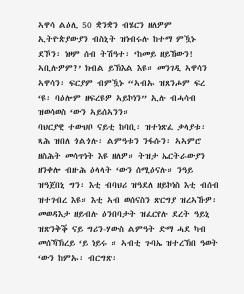ኣዋሳ ልዕሊ 50 ቋንቋን ብሄርን ዘለዎም ኢትዮጵያውያን ብስኒት ዝነብሩሉ ከተማ ምዃኑ ደኾን፡ ነዞም ሰብ ትሽዓተ፡ ‘ከመይ ዘይኸውን! ኣቢሉዎም?’ ክብል ይኽእል እዩ። መንገዲ ኣዋሳን ኣዋሳን፡ ፍርያም ብምዃኑ “ኣብኡ ዝጸንሖም ፍረ ‘ዩ፡ ባዕሎም ዘፍረዩዎ ኣይኮነን” ኢሉ ብሓሳብ ዝወሳወስ ‘ውን ኣይሰኣንን።
ባህርያዊ ተውህቦ ናይቲ ከባቢ፡ ዝተነጽፈ ቃላያቱ፡ ጻሕ ዝበለ ጎልጎሉ፡ ልምዓቱን ንፋሱን፡ ኣኣምሮ ዘስሕት መሳጥነት እዩ ዘለዎ። ትዝታ ኤርትራውያን ዘንቀሎ ብዙሕ ዕላላት ‘ውን ሰሚዕናሉ። ንዓይ ዝዓጀበኒ ግን፡ እቲ ብባህሪ ዝዓደለ ዘይኮነስ እቲ ብሰብ ዝተገብረ እዩ። እቲ ኣብ ወሰናስን ጽርግያ ዝረኣኹዎ፡ መወዳእታ ዘይብሉ ዕንበባታት ዝፈርየሉ ደረት ዓይኒ ዝጽንቅቕ ናይ ግሪን-ሃውስ ልምዓት ድማ ሓደ ካብ መሰኻኽረይ ‘ይ ነይሩ ። ኣብቲ ጉባኤ ዝተረኽበ ዓወት ‘ውን ከምኡ፡ ብርግጽ፡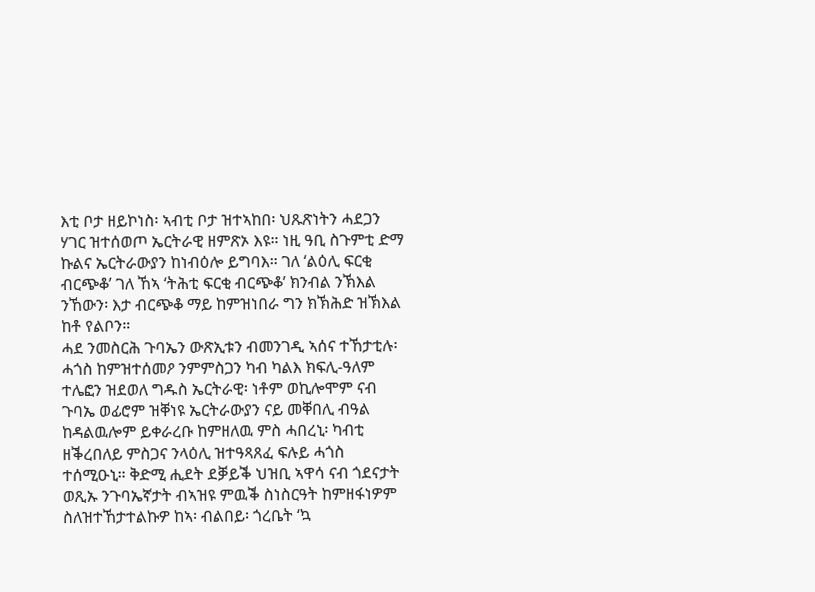እቲ ቦታ ዘይኮነስ፡ ኣብቲ ቦታ ዝተኣከበ፡ ህጹጽነትን ሓደጋን ሃገር ዝተሰወጦ ኤርትራዊ ዘምጽኦ እዩ። ነዚ ዓቢ ስጉምቲ ድማ ኩልና ኤርትራውያን ከነብዕሎ ይግባእ። ገለ ‘ልዕሊ ፍርቂ ብርጭቆ’ ገለ ኸኣ ‘ትሕቲ ፍርቂ ብርጭቆ’ ክንብል ንኽእል ንኸውን፡ እታ ብርጭቆ ማይ ከምዝነበራ ግን ክኽሕድ ዝኽእል ከቶ የልቦን።
ሓደ ንመስርሕ ጉባኤን ውጽኢቱን ብመንገዲ ኣሰና ተኸታቲሉ፡ ሓጎስ ከምዝተሰመዖ ንምምስጋን ካብ ካልእ ክፍሊ-ዓለም ተሌፎን ዝደወለ ግዱስ ኤርትራዊ፡ ነቶም ወኪሎሞም ናብ ጉባኤ ወፊሮም ዝቐነዩ ኤርትራውያን ናይ መቐበሊ ብዓል ከዳልዉሎም ይቀራረቡ ከምዘለዉ ምስ ሓበረኒ፡ ካብቲ ዘቕረበለይ ምስጋና ንላዕሊ ዝተዓጻጸፈ ፍሉይ ሓጎስ ተሰሚዑኒ። ቅድሚ ሒደት ደቓይቕ ህዝቢ ኣዋሳ ናብ ጎደናታት ወጺኡ ንጉባኤኛታት ብኣዝዩ ምዉቕ ስነስርዓት ከምዘፋነዎም ስለዝተኸታተልኩዎ ከኣ፡ ብልበይ፡ ጎረቤት ‘ኳ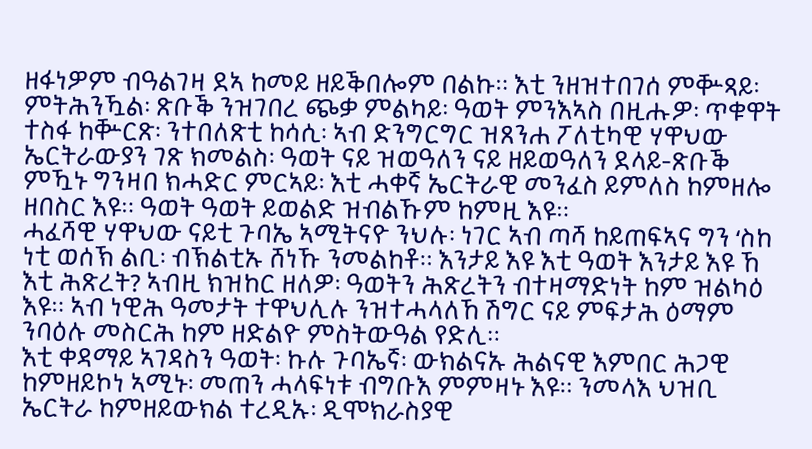ዘፋነዎም ብዓልገዛ ደኣ ከመይ ዘይቕበሎም በልኩ። እቲ ንዘዝተበገሰ ምቝጻይ፡ ምትሕንዃል፡ ጽቡቕ ንዝገበረ ጭቃ ምልካይ፡ ዓወት ምንእኣስ በዚሑዎ፡ ጥቁዋት ተስፋ ከቝርጽ፡ ንተበለጽቲ ከሳሲ፡ ኣብ ድንግርግር ዝጸንሐ ፖለቲካዊ ሃዋህው ኤርትራውያን ገጽ ክመልስ፡ ዓወት ናይ ዝወዓለን ናይ ዘይወዓለን ደላይ-ጽቡቕ ምዃኑ ግንዛበ ክሓድር ምርኣይ፡ እቲ ሓቀኛ ኤርትራዊ መንፈስ ይምለስ ከምዘሎ ዘበስር እዩ። ዓወት ዓወት ይወልድ ዝብልኹም ከምዚ እዩ።
ሓፈሻዊ ሃዋህው ናይቲ ጉባኤ ኣሚትናዮ ንህሉ፡ ነገር ኣብ ጣሻ ከይጠፍኣና ግን ‘ስከ ነቲ ወሰኽ ልቢ፡ ብኽልቲኡ ሸነኹ ንመልከቶ። እንታይ እዩ እቲ ዓወት እንታይ እዩ ኸ እቲ ሕጽረት? ኣብዚ ክዝከር ዘለዎ፡ ዓወትን ሕጽረትን ብተዛማድነት ከም ዝልካዕ እዩ። ኣብ ነዊሕ ዓመታት ተዋህሊሉ ንዝተሓላለኸ ሽግር ናይ ምፍታሕ ዕማም ንባዕሉ መስርሕ ከም ዘድልዮ ምስትውዓል የድሊ።
እቲ ቀዳማይ ኣገዳስን ዓወት፡ ኩሉ ጉባኤኛ፡ ውክልናኡ ሕልናዊ እምበር ሕጋዊ ከምዘይኮነ ኣሚኑ፡ መጠን ሓላፍነቱ ብግቡእ ምምዛኑ እዩ። ንመላእ ህዝቢ ኤርትራ ከምዘይውክል ተረዲኡ፡ ዲሞክራስያዊ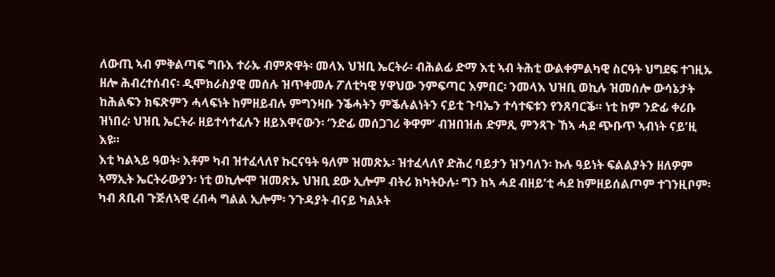ለውጢ ኣብ ምቅልጣፍ ግቡእ ተራኡ ብምጽዋት፡ መላእ ህዝቢ ኤርትራ፡ ብሕልፊ ድማ እቲ ኣብ ትሕቲ ውልቀምልካዊ ስርዓት ህግደፍ ተገዚኡ ዘሎ ሕብረተሰብና፡ ዲሞክራስያዊ መሰሉ ዝጥቀመሉ ፖለቲካዊ ሃዋህው ንምፍጣር እምበር፡ ንመላእ ህዝቢ ወኪሉ ዝመሰሎ ውሳኔታት ከሕልፍን ክፍጽምን ሓላፍነት ከምዘይብሉ ምግንዛቡ ንቕሓትን ምቕሉልነትን ናይቲ ጉባኤን ተሳተፍቱን የንጸባርቕ። ነቲ ከም ንድፊ ቀሪቡ ዝነበረ፡ ህዝቢ ኤርትራ ዘይተሳተፈሉን ዘይእዋናውን፡ ‘ንድፊ መሰጋገሪ ቅዋም’ ብዝበዝሐ ድምጺ ምንጻጉ ኸኣ ሓደ ጭቡጥ ኣብነት ናይ’ዚ እዩ።
እቲ ካልኣይ ዓወት፡ እቶም ካብ ዝተፈላለየ ኩርናዓት ዓለም ዝመጽኡ፡ ዝተፈላለየ ድሕረ ባይታን ዝንባለን፡ ኩሉ ዓይነት ፍልልያትን ዘለዎም ኣማኢት ኤርትራውያን፡ ነቲ ወኪሎሞ ዝመጽኡ ህዝቢ ደው ኢሎም ብትሪ ክካትዑሉ፡ ግን ከኣ ሓደ ብዘይ’ቲ ሓደ ከምዘይሰልጦም ተገንዚቦም፡ ካብ ጸቢብ ጉጅለኣዊ ረብሓ ግልል ኢሎም፡ ንጉዳያት ብናይ ካልኦት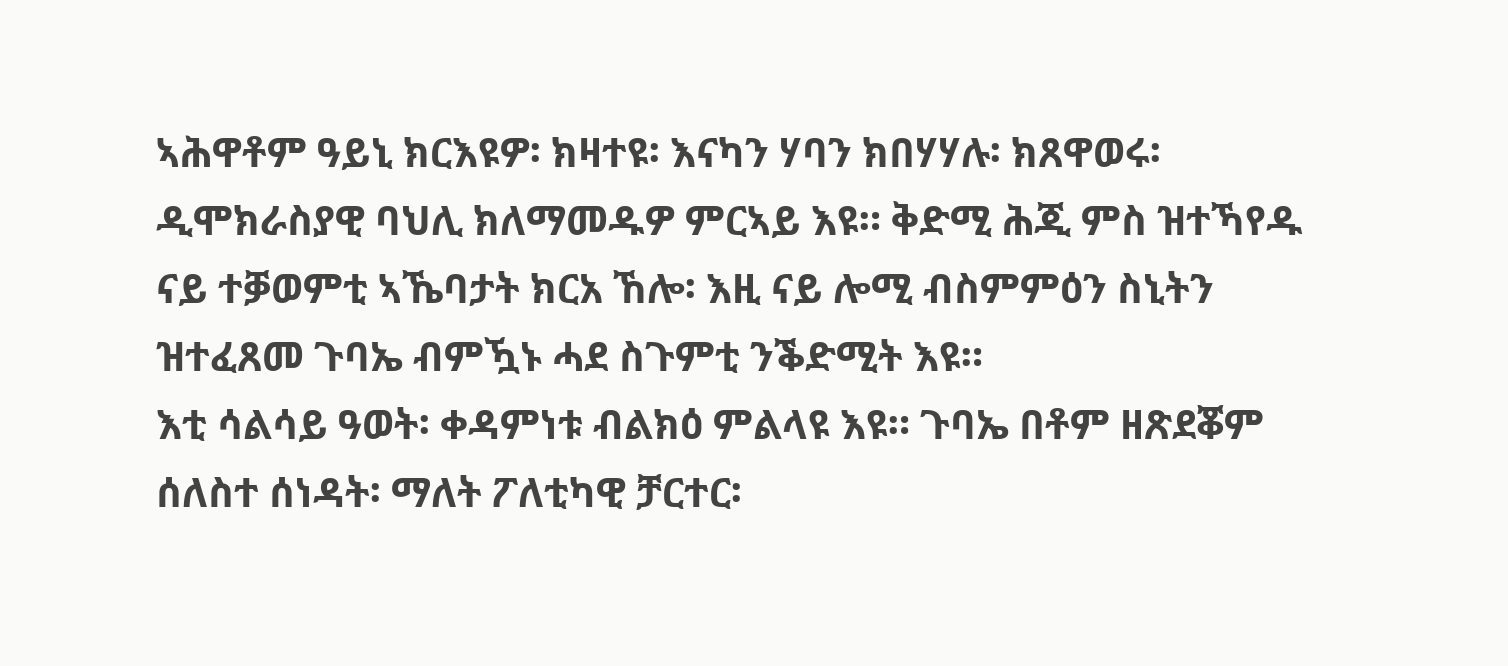ኣሕዋቶም ዓይኒ ክርእዩዎ፡ ክዛተዩ፡ እናካን ሃባን ክበሃሃሉ፡ ክጸዋወሩ፡ ዲሞክራስያዊ ባህሊ ክለማመዱዎ ምርኣይ እዩ። ቅድሚ ሕጂ ምስ ዝተኻየዱ ናይ ተቓወምቲ ኣኼባታት ክርአ ኸሎ፡ እዚ ናይ ሎሚ ብስምምዕን ስኒትን ዝተፈጸመ ጉባኤ ብምዃኑ ሓደ ስጉምቲ ንቕድሚት እዩ።
እቲ ሳልሳይ ዓወት፡ ቀዳምነቱ ብልክዕ ምልላዩ እዩ። ጉባኤ በቶም ዘጽደቖም ሰለስተ ሰነዳት፡ ማለት ፖለቲካዊ ቻርተር፡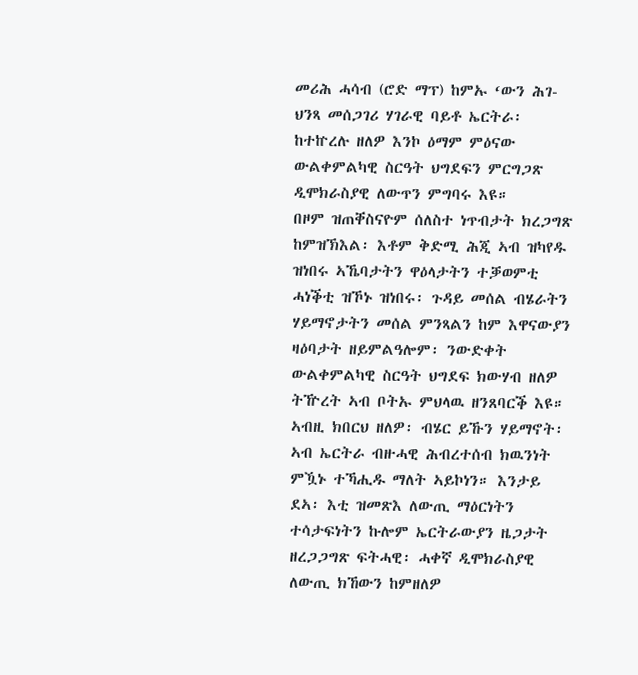መሪሕ ሓሳብ (ሮድ ማፕ) ከምኡ ‘ውን ሕገ-ህንጻ መሰጋገሪ ሃገራዊ ባይቶ ኤርትራ፡ ከተኵረሉ ዘለዎ እንኮ ዕማም ምዕናው ውልቀምልካዊ ስርዓት ህግደፍን ምርግጋጽ ዲሞክራስያዊ ለውጥን ምግባሩ እዩ።
በዞም ዝጠቐስናዮም ሰለስተ ነጥብታት ክረጋግጽ ከምዝኽእል፡ እቶም ቅድሚ ሕጂ ኣብ ዝካየዱ ዝነበሩ ኣኼባታትን ዋዕላታትን ተቓወምቲ ሓነቕቲ ዝኾኑ ዝነበሩ፡ ጉዳይ መሰል ብሄራትን ሃይማኖታትን መሰል ምንጻልን ከም እዋናውያን ዛዕባታት ዘይምልዓሎም፡ ንውድቀት ውልቀምልካዊ ስርዓት ህግደፍ ክውሃብ ዘለዎ ትዅረት ኣብ ቦትኡ ምህላዉ ዘንጸባርቕ እዩ። ኣብዚ ክበርህ ዘለዎ፡ ብሄር ይኹን ሃይማኖት፡ ኣብ ኤርትራ ብዙሓዊ ሕብረተሰብ ክዉንነት ምዃኑ ተኻሒዱ ማለት ኣይኮነን። እንታይ ደኣ፡ እቲ ዝመጽእ ለውጢ ማዕርነትን ተሳታፍነትን ኩሎም ኤርትራውያን ዜጋታት ዘረጋጋግጽ ፍትሓዊ፡ ሓቀኛ ዲሞክራስያዊ ለውጢ ክኸውን ከምዘለዎ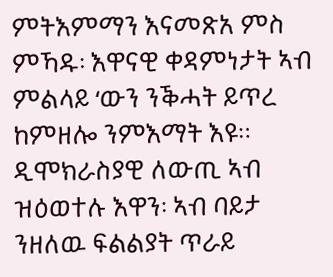ምትእምማን እናመጽአ ምስ ምኻዱ፡ እዋናዊ ቀዳምነታት ኣብ ምልላይ ‘ውን ንቕሓት ይጥረ ከምዘሎ ንምእማት እዩ። ዲሞክራስያዊ ለውጢ ኣብ ዝዕወተሉ እዋን፡ ኣብ ባይታ ንዘለዉ ፍልልያት ጥራይ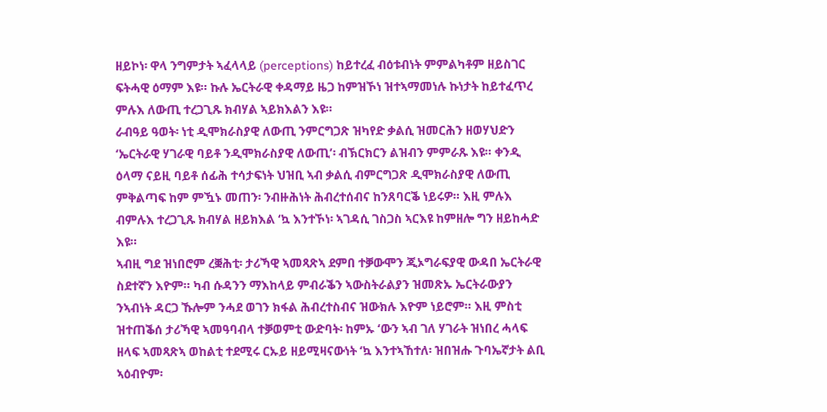ዘይኮነ፡ ዋላ ንግምታት ኣፈላላይ (perceptions) ከይተረፈ ብዕቱብነት ምምልካቶም ዘይስገር ፍትሓዊ ዕማም እዩ። ኩሉ ኤርትራዊ ቀዳማይ ዜጋ ከምዝኾነ ዝተኣማመነሉ ኩነታት ከይተፈጥረ ምሉእ ለውጢ ተረጋጊጹ ክብሃል ኣይክእልን እዩ።
ራብዓይ ዓወት፡ ነቲ ዲሞክራስያዊ ለውጢ ንምርግጋጽ ዝካየድ ቃልሲ ዝመርሕን ዘወሃህድን ‘ኤርትራዊ ሃገራዊ ባይቶ ንዲሞክራስያዊ ለውጢ’፡ ብኽርክርን ልዝብን ምምራጹ እዩ። ቀንዲ ዕላማ ናይዚ ባይቶ ሰፊሕ ተሳታፍነት ህዝቢ ኣብ ቃልሲ ብምርግጋጽ ዲሞክራስያዊ ለውጢ ምቅልጣፍ ከም ምዃኑ መጠን፡ ንብዙሕነት ሕብረተሰብና ከንጸባርቕ ነይሩዎ። እዚ ምሉእ ብምሉእ ተረጋጊጹ ክብሃል ዘይክእል ‘ኳ እንተኾነ፡ ኣገዳሲ ገስጋስ ኣርእዩ ከምዘሎ ግን ዘይከሓድ እዩ።
ኣብዚ ግደ ዝነበሮም ረቛሕቲ፡ ታሪኻዊ ኣመጻጽኣ ደምበ ተቓውሞን ጂኦግራፍያዊ ውዳበ ኤርትራዊ ስደተኛን እዮም። ካብ ሱዳንን ማእከላይ ምብራቕን ኣውስትራልያን ዝመጽኡ ኤርትራውያን ንኣብነት ዳርጋ ኹሎም ንሓደ ወገን ክፋል ሕብረተስብና ዝውክሉ እዮም ነይሮም። እዚ ምስቲ ዝተጠቕሰ ታሪኻዊ ኣመዓባብላ ተቓወምቲ ውድባት፡ ከምኡ ‘ውን ኣብ ገለ ሃገራት ዝነበረ ሓላፍ ዘላፍ ኣመጻጽኣ ወከልቲ ተደሚሩ ርኡይ ዘይሚዛናውነት ‘ኳ እንተኣኸተለ፡ ዝበዝሑ ጉባኤኛታት ልቢ ኣዕብዮም፡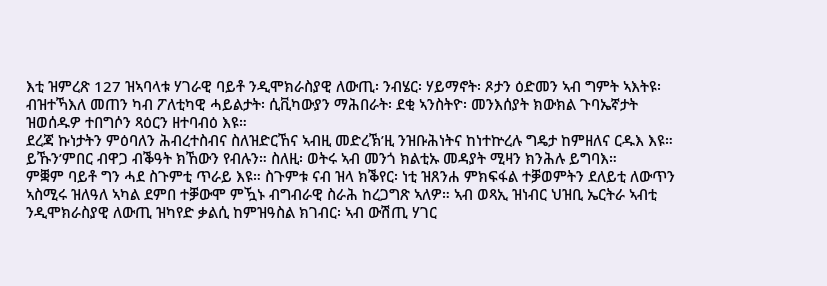እቲ ዝምረጽ 127 ዝኣባላቱ ሃገራዊ ባይቶ ንዲሞክራስያዊ ለውጢ፡ ንብሄር፡ ሃይማኖት፡ ጾታን ዕድመን ኣብ ግምት ኣእትዩ፡ ብዝተኻእለ መጠን ካብ ፖለቲካዊ ሓይልታት፡ ሲቪካውያን ማሕበራት፡ ደቂ ኣንስትዮ፡ መንእሰያት ክውክል ጉባኤኛታት ዝወሰዱዎ ተበግሶን ጻዕርን ዘተባብዕ እዩ።
ደረጃ ኩነታትን ምዕባለን ሕብረተስብና ስለዝድርኸና ኣብዚ መድረኽ’ዚ ንዝቡሕነትና ከነተኵረሉ ግዴታ ከምዘለና ርዱእ እዩ። ይኹን’ምበር ብዋጋ ብቕዓት ክኸውን የብሉን። ስለዚ፡ ወትሩ ኣብ መንጎ ክልቲኡ መዳያት ሚዛን ክንሕሉ ይግባእ።
ምቛም ባይቶ ግን ሓደ ስጉምቲ ጥራይ እዩ። ስጉምቱ ናብ ዝላ ክቕየር፡ ነቲ ዝጸንሐ ምክፍፋል ተቓወምትን ደለይቲ ለውጥን ኣስሚሩ ዝለዓለ ኣካል ደምበ ተቓውሞ ምዃኑ ብግብራዊ ስራሕ ከረጋግጽ ኣለዎ። ኣብ ወጻኢ ዝነብር ህዝቢ ኤርትራ ኣብቲ ንዲሞክራስያዊ ለውጢ ዝካየድ ቃልሲ ከምዝዓስል ክገብር፡ ኣብ ውሽጢ ሃገር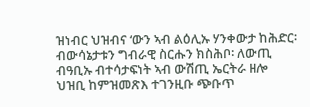ዝነብር ህዝብና ‘ውን ኣብ ልዕሊኡ ሃንቀውታ ከሕድር፡ ብውሳኔታቱን ግብራዊ ስርሑን ክስሕቦ፡ ለውጢ ብዓቢኡ ብተሳታፍነት ኣብ ውሽጢ ኤርትራ ዘሎ ህዝቢ ከምዝመጽእ ተገንዚቡ ጭቡጥ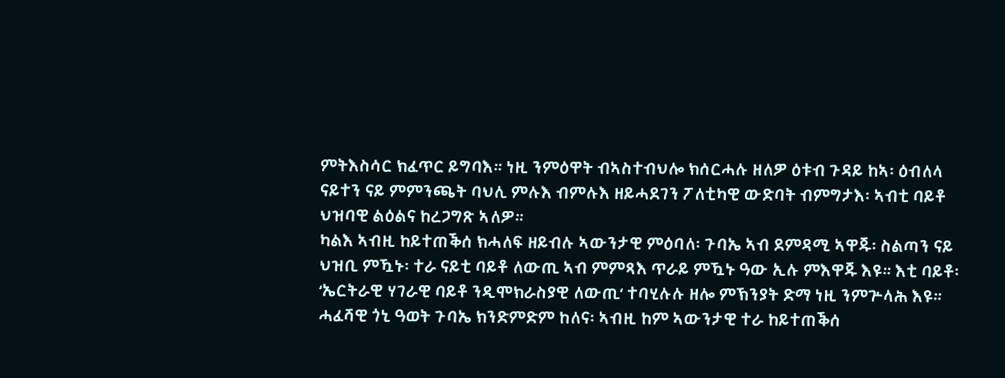ምትእስሳር ክፈጥር ይግባእ። ነዚ ንምዕዋት ብኣስተብህሎ ክሰርሓሉ ዘለዎ ዕቱብ ጉዳይ ከኣ፡ ዕብለላ ናይተን ናይ ምምንጫት ባህሊ ምሉእ ብምሉእ ዘይሓደገን ፖለቲካዊ ውድባት ብምግታእ፡ ኣብቲ ባይቶ ህዝባዊ ልዕልና ከረጋግጽ ኣለዎ።
ካልእ ኣብዚ ከይተጠቕሰ ክሓለፍ ዘይብሉ ኣውንታዊ ምዕባለ፡ ጉባኤ ኣብ ደምዳሚ ኣዋጁ፡ ስልጣን ናይ ህዝቢ ምዃኑ፡ ተራ ናይቲ ባይቶ ለውጢ ኣብ ምምጻእ ጥራይ ምዃኑ ዓው ኢሉ ምእዋጁ እዩ። እቲ ባይቶ፡ ‘ኤርትራዊ ሃገራዊ ባይቶ ንዲሞክራስያዊ ለውጢ’ ተባሂሉሉ ዘሎ ምኽንያት ድማ ነዚ ንምጕላሕ እዩ።
ሓፈሻዊ ጎኒ ዓወት ጉባኤ ክንድምድም ከለና፡ ኣብዚ ከም ኣውንታዊ ተራ ከይተጠቕሰ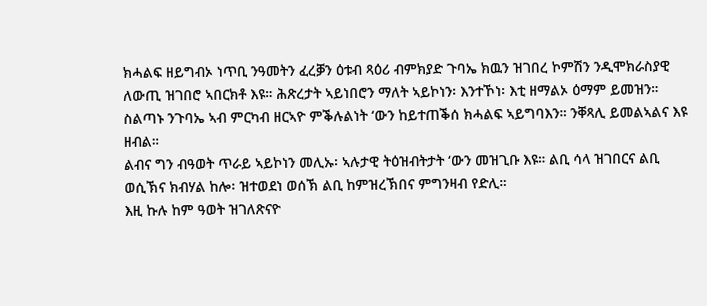ክሓልፍ ዘይግብኦ ነጥቢ ንዓመትን ፈረቓን ዕቱብ ጻዕሪ ብምክያድ ጉባኤ ክዉን ዝገበረ ኮምሽን ንዲሞክራስያዊ ለውጢ ዝገበሮ ኣበርክቶ እዩ። ሕጽረታት ኣይነበሮን ማለት ኣይኮነን፡ እንተኾነ፡ እቲ ዘማልኦ ዕማም ይመዝን። ስልጣኑ ንጉባኤ ኣብ ምርካብ ዘርኣዮ ምቕሉልነት ‘ውን ከይተጠቕሰ ክሓልፍ ኣይግባእን። ንቐጻሊ ይመልኣልና እዩ ዘብል።
ልብና ግን ብዓወት ጥራይ ኣይኮነን መሊኡ፡ ኣሉታዊ ትዕዝብትታት ‘ውን መዝጊቡ እዩ። ልቢ ሳላ ዝገበርና ልቢ ወሲኽና ክብሃል ከሎ፡ ዝተወደነ ወሰኽ ልቢ ከምዝረኽበና ምግንዛብ የድሊ።
እዚ ኩሉ ከም ዓወት ዝገለጽናዮ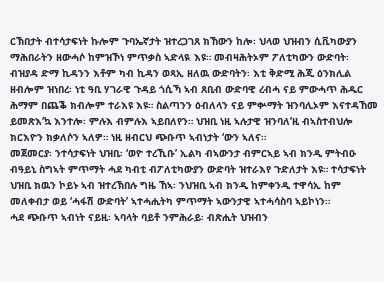ርኽበታት ብተሳታፍነት ኩሎም ጉባኤኛታት ዝተረጋገጸ ክኸውን ከሎ፡ ህላወ ህዝብን ሲቪካውያን ማሕበራትን ዘውሓሶ ከምዝኾነ ምጥቃስ ኣድላዪ እዩ። መብዛሕትኦም ፖለቲካውን ውድባት፡ ብዝያዳ ድማ ኪዳንን እቶም ካብ ኪዳን ወጻኢ ዘለዉ ውድባትን፡ እቲ ቅድሚ ሕጂ ዕንክሊል ዘብሎም ዝነበረ፡ ነቲ ዓቢ ሃገራዊ ጉዳይ ጎሲኻ ኣብ ጸቢብ ውድባዊ ረብሓ ናይ ምውሓጥ ሕዱር ሕማም በጨቕ ክብሎም ተራእዩ እዩ። ስልጣንን ዕብለላን ናይ ምቍማት ዝንባሊኦም እናተዳኸመ ይመጽእ‘ኳ እንተሎ፡ ምሉእ ብምሉእ ኣይበለየን። ህዝቢ ነዚ ኣሉታዊ ዝንባለ’ዚ ብኣስተብህሎ ክርእዮን ክቃለሶን ኣለዎ። ነዚ ዘብርህ ጭቡጥ ኣብነታት ‘ውን ኣለና።
መጀመርያ፡ ንተሳታፍነት ህዝቢ፡ ‘ወዮ ተረኺቡ’ ኢልካ ብኣውንታ ብምርኣይ ኣብ ክንዲ ምትብዑ ብዓይኒ ስግኣት ምጥማት ሓደ ካብቲ ብፖለቲካውያን ውድባት ዝተራእየ ጉድለታት እዩ። ተሳታፍነት ህዝቢ ክዉን ኮይኑ ኣብ ዝተረኽበሉ ግዜ ኸኣ፡ ንህዝቢ ኣብ ክንዲ ከምቀንዲ ተዋሳኢ ከም መለቀብታ ወይ ‘ሓፋሽ ውድባት’ ኣተሓሒትካ ምጥማት ኣውንታዊ ኣተሓሳስባ ኣይኮነን።
ሓደ ጭቡጥ ኣብነት ናይዚ፡ ኣባላት ባይቶ ንምሕራይ፡ ብጽሒት ህዝብን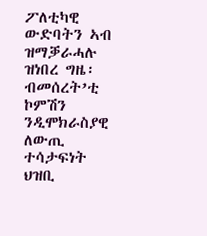ፖለቲካዊ ውድባትን ኣብ ዝማቓራሓሉ ዝነበረ ግዜ፡ ብመሰረት’ቲ ኮምሽን ንዲሞክራስያዊ ለውጢ ተሳታፍነት ህዝቢ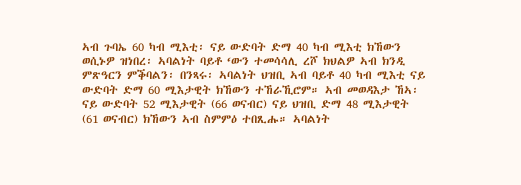ኣብ ጉባኤ 60 ካብ ሚእቲ፡ ናይ ውድባት ድማ 40 ካብ ሚእቲ ክኸውን ወሲኑዎ ዝነበረ፡ ኣባልነት ባይቶ ‘ውን ተመሳሳሊ ረሾ ክህልዎ ኣብ ክንዲ ምጽዓርን ምቕባልን፡ በንጻሩ፡ ኣባልነት ህዝቢ ኣብ ባይቶ 40 ካብ ሚእቲ ናይ ውድባት ድማ 60 ሚእታዊት ክኸውን ተኸራኺሮም። ኣብ መወዳእታ ኸኣ፡ ናይ ውድባት 52 ሚእታዊት (66 ወናብር) ናይ ህዝቢ ድማ 48 ሚእታዊት (61 ወናብር) ክኸውን ኣብ ስምምዕ ተበጺሑ። ኣባልነት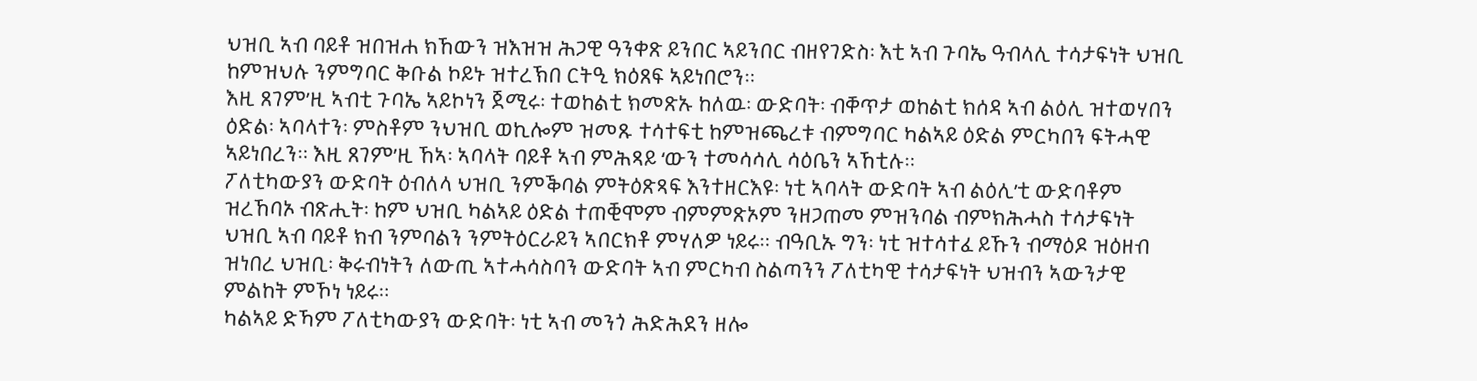ህዝቢ ኣብ ባይቶ ዝበዝሐ ክኸውን ዝእዝዝ ሕጋዊ ዓንቀጽ ይንበር ኣይንበር ብዘየገድስ፡ እቲ ኣብ ጉባኤ ዓብላሊ ተሳታፍነት ህዝቢ ከምዝህሉ ንምግባር ቅቡል ኮይኑ ዝተረኽበ ርትዒ ክዕጸፍ ኣይነበሮን።
እዚ ጸገም’ዚ ኣብቲ ጉባኤ ኣይኮነን ጀሚሩ፡ ተወከልቲ ክመጽኡ ከለዉ፡ ውድባት፡ ብቐጥታ ወከልቲ ክሰዳ ኣብ ልዕሊ ዝተወሃበን ዕድል፡ ኣባላተን፡ ምስቶም ንህዝቢ ወኪሎም ዝመጹ ተሳተፍቲ ከምዝጫረቱ ብምግባር ካልኣይ ዕድል ምርካበን ፍትሓዊ ኣይነበረን። እዚ ጸገም’ዚ ኸኣ፡ ኣባላት ባይቶ ኣብ ምሕጻይ ‘ውን ተመሳሳሊ ሳዕቤን ኣኸቲሉ።
ፖለቲካውያን ውድባት ዕብለላ ህዝቢ ንምቕባል ምትዕጽጻፍ እንተዘርእዩ፡ ነቲ ኣባላት ውድባት ኣብ ልዕሊ’ቲ ውድባቶም ዝረኸባኦ ብጽሒት፡ ከም ህዝቢ ካልኣይ ዕድል ተጠቒሞም ብምምጽኦም ንዘጋጠመ ምዝንባል ብምክሕሓስ ተሳታፍነት ህዝቢ ኣብ ባይቶ ክብ ንምባልን ንምትዕርራይን ኣበርክቶ ምሃለዎ ነይሩ። ብዓቢኡ ግን፡ ነቲ ዝተሳተፈ ይኹን ብማዕዶ ዝዕዘብ ዝነበረ ህዝቢ፡ ቅሩብነትን ለውጢ ኣተሓሳስባን ውድባት ኣብ ምርካብ ስልጣንን ፖለቲካዊ ተሳታፍነት ህዝብን ኣውንታዊ ምልከት ምኾነ ነይሩ።
ካልኣይ ድኻም ፖለቲካውያን ውድባት፡ ነቲ ኣብ መንጎ ሕድሕደን ዘሎ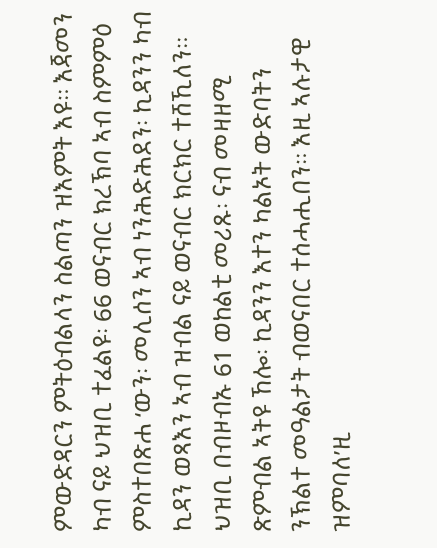ምውድዳርን ምትዕብልላን ስልጣን ዝእምት እዩ። እጃመን ካብ ናይ ህዝቢ ተፈልዩ፡ 66 ወናብር ክረኽባ ኣብ ስምምዕ ምስተበጽሐ ‘ውን፡ መሊሰን ኣብ ነንሕድሕደን፡ ኪዳንን ካብ ኪዳን ወጻእን ኣብ ዝብል ናይ ወናብር ክርክር ተሸኺለን። ህዝቢ በብዞብኡ 61 ወከልቲ መሪጹ፡ ናብ መዛዘሚ ጽምብል ኣትዩ ኸሎ፡ ኪዳንን እተን ካልኦት ውድባትን ንኽልተ መዓልታት ብወናበር ተሰሓሒበን። እዚ ኣሉታዊ ዝምባለ’ዚ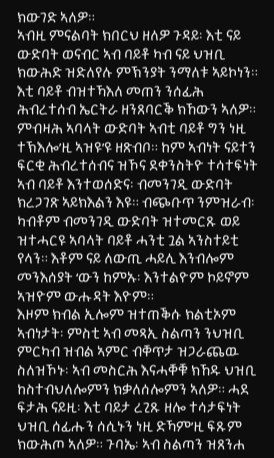ክውገድ ኣለዎ።
ኣብዚ ምናልባት ክበርህ ዘለዎ ጉዳይ፡ እቲ ናይ ውድባት ወናብር ኣብ ባይቶ ካብ ናይ ህዝቢ ክውሕድ ዝድለየሉ ምኽንያት ንማለቱ ኣይኮነን። እቲ ባይቶ ብዝተኻእለ መጠን ንሰፊሕ ሕብረተሰብ ኤርትራ ዘንጸባርቕ ክኸውን ኣለዎ። ምብዛሕ ኣባላት ውድባት ኣብቲ ባይቶ ግን ነዚ ተኽእሎ’ዚ ኣዝዩ’ዩ ዘጽብቦ። ከም ኣብነት ናይተን ፍርቂ ሕብረተሰብና ዝኾና ደቀንስትዮ ተሳተፍነት ኣብ ባይቶ እንተወሰድና፡ ብመንገዲ ውድባት ክረጋገጽ ኣይክእልን እዩ። ብጭቡጥ ንምዝራብ፡ ካብቶም ብመንገዲ ውድባት ዝተመርጹ ወይ ዝተሓርዩ ኣባላት ባይቶ ሓንቲ ጓል ኣንስተይቲ የላን። እቶም ናይ ለውጢ ሓይሊ እንብሎም መንእሰያት ‘ውን ከምኡ፡ እንተልዮም ኮይኖም ኣዝዮም ውሑዳት እዮም።
እዞም ክብል ኢሎም ዝተጠቕሱ ክልቲኦም ኣብነታት፡ ምስቲ ኣብ መጻኢ ስልጣን ንህዝቢ ምርካብ ዝብል ኣምር ብቐጥታ ዝጋራጨዉ ስለዝኾኑ፡ ኣብ መስርሕ እናሓቐቑ ክኸዱ ህዝቢ ከስተብህለሎምን ክቃለሰሎምን ኣለዎ። ሓደ ፍታሕ ናይዚ፡ እቲ ባይታ ረጊጹ ዘሎ ተሳታፍነት ህዝቢ ሰፊሑን ሰሲኑን ነዚ ድኻም’ዚ ፍጹም ክውሕጦ ኣለዎ። ጉባኤ፡ ኣብ ስልጣን ዝጸንሐ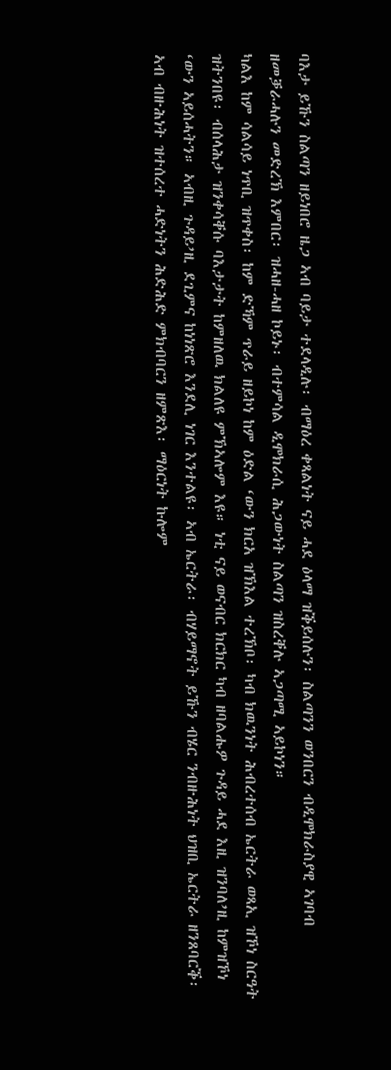ባእታ ይኹን ስልጣን ዘይነበሮ ዜጋ ኣብ ባይታ ተደላዲሉ፡ ብማዕረ ቀጻልነት ናይ ሓደ ዕላማ ዝቕይሰሉን፡ ስልጣንን ወንበርን ብዲሞክራስያዊ ኣገባብ ዘመቓራሓሉን መድረኽ እምበር፡ ዝሓዘ-ሓዘ ኮይኑ፡ ብተምሳል ዲሞክራሲ ሕጋውነት ስልጣን ዝስረቐሉ ኣጋጣሚ ኣይኮነን።
ካልእ ከም ሳልሳይ ነጥቢ ዝጥቀስ፡ ከም ድኻም ጥራይ ዘይኮነ ከም ዕድል ‘ውን ክርአ ዝኽእል ተረኽቦ፡ ካብ ክዉንነት ሕብረተሰብ ኤርትራ ወጻኢ ዝኾነ ስርዓት ዝትንበዩ፡ ብሰላሕታ ዝንቀሳቐሱ ባእታታት ከምዘለዉ ክልለዩ ምኽኣሎም እዩ። ነቲ ናይ ወናብር ክርክር ካብ ዘባልሑዎ ጉዳይ ሓደ እዚ ዝንባለ’ዚ ከምዝኾነ ‘ውን ኣይሰሓትን። ኣብዚ ጉዳይ’ዚ ደጊምና ከነነጽሮ እንደሊ ነገር እንተልዩ፡ ኣብ ኤርትራ፡ ብሃይማኖት ይኹን ብሄር ንብዙሕነት ህዝቢ ኤርትራ ዘንጸባርቕ፡ ኣብ ብዙሕነት ዝተሰረተ ሓድነትን ሕድሕድ ምክብባርን ዘምጽእ፡ ማዕርነት ኩሎም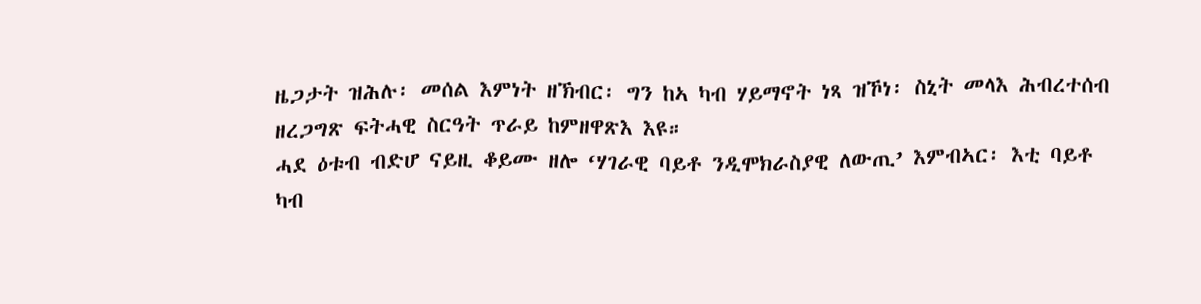ዜጋታት ዝሕሉ፡ መሰል እምነት ዘኽብር፡ ግን ከኣ ካብ ሃይማኖት ነጻ ዝኾነ፡ ስኒት መላእ ሕብረተሰብ ዘረጋግጽ ፍትሓዊ ስርዓት ጥራይ ከምዘዋጽእ እዩ።
ሓደ ዕቱብ ብድሆ ናይዚ ቆይሙ ዘሎ ‘ሃገራዊ ባይቶ ንዲሞክራስያዊ ለውጢ’ እምብኣር፡ እቲ ባይቶ ካብ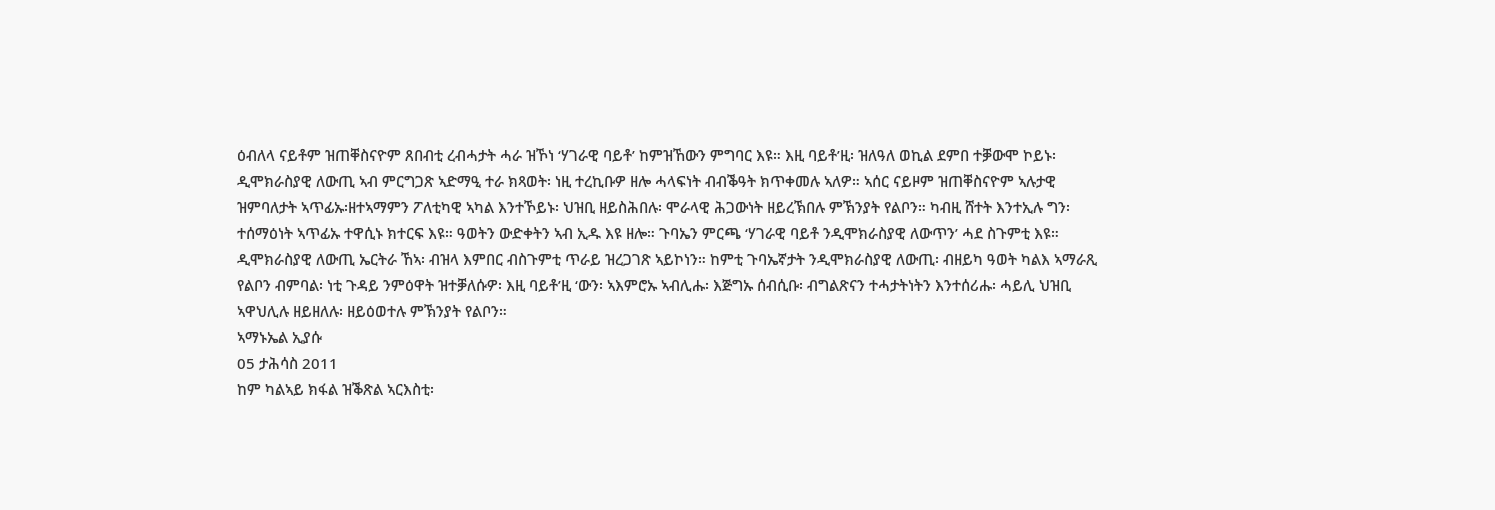ዕብለላ ናይቶም ዝጠቐስናዮም ጸበብቲ ረብሓታት ሓራ ዝኾነ ‘ሃገራዊ ባይቶ’ ከምዝኸውን ምግባር እዩ። እዚ ባይቶ’ዚ፡ ዝለዓለ ወኪል ደምበ ተቓውሞ ኮይኑ፡ ዲሞክራስያዊ ለውጢ ኣብ ምርግጋጽ ኣድማዒ ተራ ክጻወት፡ ነዚ ተረኪቡዎ ዘሎ ሓላፍነት ብብቕዓት ክጥቀመሉ ኣለዎ። ኣሰር ናይዞም ዝጠቐስናዮም ኣሉታዊ ዝምባለታት ኣጥፊኡ፡ዘተኣማምን ፖለቲካዊ ኣካል እንተኾይኑ፡ ህዝቢ ዘይስሕበሉ፡ ሞራላዊ ሕጋውነት ዘይረኽበሉ ምኽንያት የልቦን። ካብዚ ሸተት እንተኢሉ ግን፡ ተሰማዕነት ኣጥፊኡ ተዋሲኑ ክተርፍ እዩ። ዓወትን ውድቀትን ኣብ ኢዱ እዩ ዘሎ። ጉባኤን ምርጫ ‘ሃገራዊ ባይቶ ንዲሞክራስያዊ ለውጥን’ ሓደ ስጉምቲ እዩ። ዲሞክራስያዊ ለውጢ ኤርትራ ኸኣ፡ ብዝላ እምበር ብስጉምቲ ጥራይ ዝረጋገጽ ኣይኮነን። ከምቲ ጉባኤኛታት ንዲሞክራስያዊ ለውጢ፡ ብዘይካ ዓወት ካልእ ኣማራጺ የልቦን ብምባል፡ ነቲ ጉዳይ ንምዕዋት ዝተቓለሱዎ፡ እዚ ባይቶ’ዚ ‘ውን፡ ኣእምሮኡ ኣብሊሑ፡ እጅግኡ ሰብሲቡ፡ ብግልጽናን ተሓታትነትን እንተሰሪሑ፡ ሓይሊ ህዝቢ ኣዋህሊሉ ዘይዘለሉ፡ ዘይዕወተሉ ምኽንያት የልቦን።
ኣማኑኤል ኢያሱ
05 ታሕሳስ 2011
ከም ካልኣይ ክፋል ዝቕጽል ኣርእስቲ፡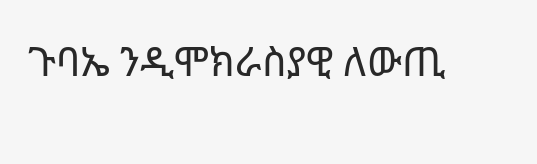ጉባኤ ንዲሞክራስያዊ ለውጢ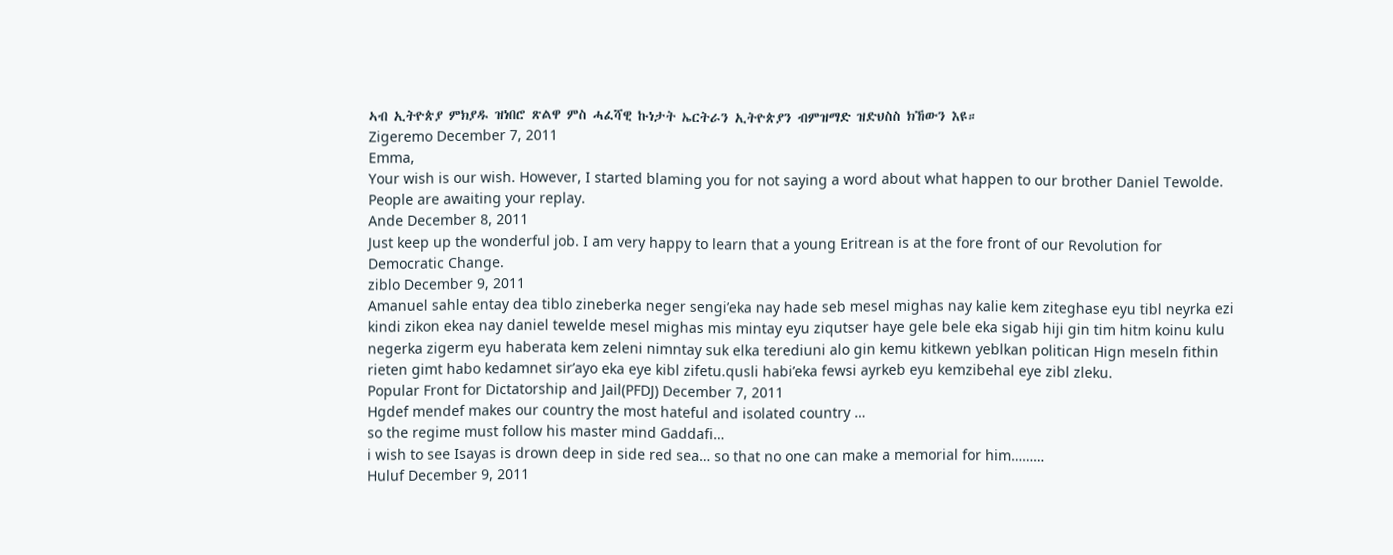ኣብ ኢትዮጵያ ምክያዱ ዝነበሮ ጽልዋ ምስ ሓፈሻዊ ኩነታት ኤርትራን ኢትዮጵያን ብምዝማድ ዝድህስስ ክኸውን እዩ።
Zigeremo December 7, 2011
Emma,
Your wish is our wish. However, I started blaming you for not saying a word about what happen to our brother Daniel Tewolde. People are awaiting your replay.
Ande December 8, 2011
Just keep up the wonderful job. I am very happy to learn that a young Eritrean is at the fore front of our Revolution for Democratic Change.
ziblo December 9, 2011
Amanuel sahle entay dea tiblo zineberka neger sengi’eka nay hade seb mesel mighas nay kalie kem ziteghase eyu tibl neyrka ezi kindi zikon ekea nay daniel tewelde mesel mighas mis mintay eyu ziqutser haye gele bele eka sigab hiji gin tim hitm koinu kulu negerka zigerm eyu haberata kem zeleni nimntay suk elka terediuni alo gin kemu kitkewn yeblkan politican Hign meseln fithin rieten gimt habo kedamnet sir’ayo eka eye kibl zifetu.qusli habi’eka fewsi ayrkeb eyu kemzibehal eye zibl zleku.
Popular Front for Dictatorship and Jail(PFDJ) December 7, 2011
Hgdef mendef makes our country the most hateful and isolated country …
so the regime must follow his master mind Gaddafi…
i wish to see Isayas is drown deep in side red sea… so that no one can make a memorial for him………
Huluf December 9, 2011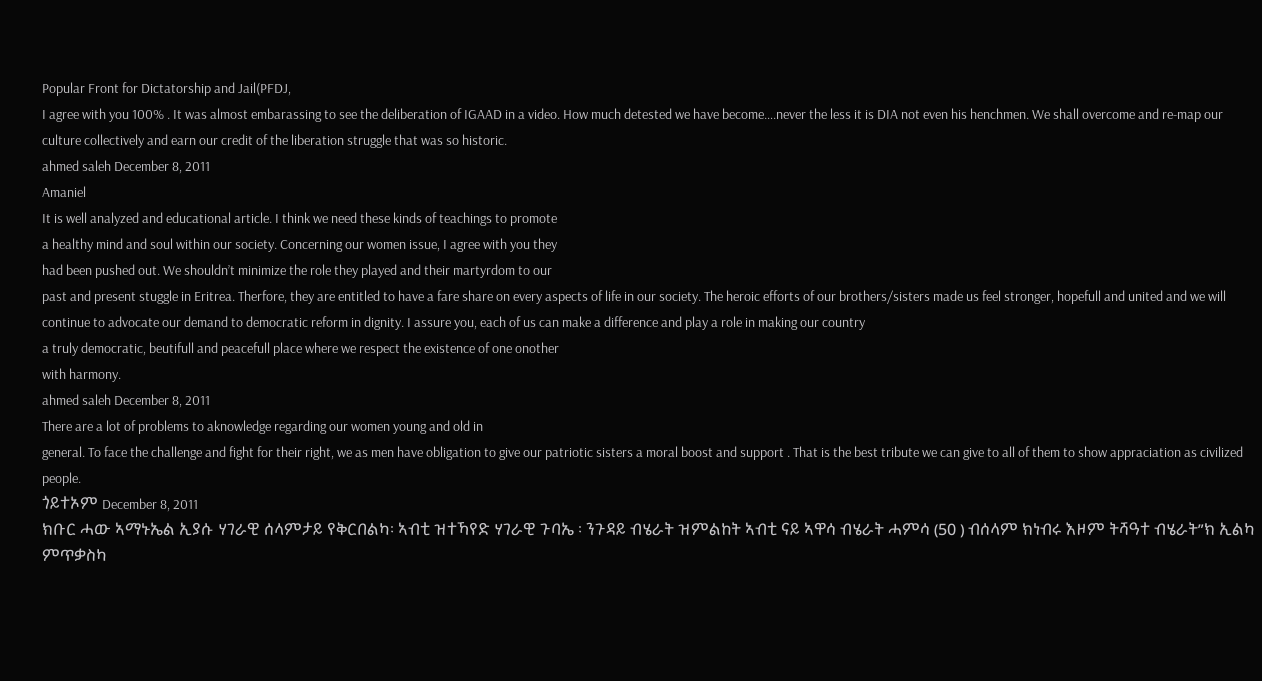Popular Front for Dictatorship and Jail(PFDJ,
I agree with you 100% . It was almost embarassing to see the deliberation of IGAAD in a video. How much detested we have become….never the less it is DIA not even his henchmen. We shall overcome and re-map our culture collectively and earn our credit of the liberation struggle that was so historic.
ahmed saleh December 8, 2011
Amaniel
It is well analyzed and educational article. I think we need these kinds of teachings to promote
a healthy mind and soul within our society. Concerning our women issue, I agree with you they
had been pushed out. We shouldn’t minimize the role they played and their martyrdom to our
past and present stuggle in Eritrea. Therfore, they are entitled to have a fare share on every aspects of life in our society. The heroic efforts of our brothers/sisters made us feel stronger, hopefull and united and we will continue to advocate our demand to democratic reform in dignity. I assure you, each of us can make a difference and play a role in making our country
a truly democratic, beutifull and peacefull place where we respect the existence of one onother
with harmony.
ahmed saleh December 8, 2011
There are a lot of problems to aknowledge regarding our women young and old in
general. To face the challenge and fight for their right, we as men have obligation to give our patriotic sisters a moral boost and support . That is the best tribute we can give to all of them to show appraciation as civilized people.
ጎይተኦም December 8, 2011
ክቡር ሓው ኣማኑኤል ኢያሱ ሃገራዊ ሰላምታይ የቅርበልካ፡ ኣብቲ ዝተኻየድ ሃገራዊ ጉባኤ ፡ ንጉዳይ ብሄራት ዝምልከት ኣብቲ ናይ ኣዋሳ ብሄራት ሓምሳ (50 ) ብሰላም ክነብሩ እዞም ትሻዓተ ብሄራት”ክ ኢልካ ምጥቃስካ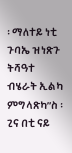፡ ማለተይ ነቲ ጉባኤ ዝነጽጉ ትሻዓተ ብሄራት ኢልካ ምግላጽካ”ስ ፡ ጊና በቲ ናይ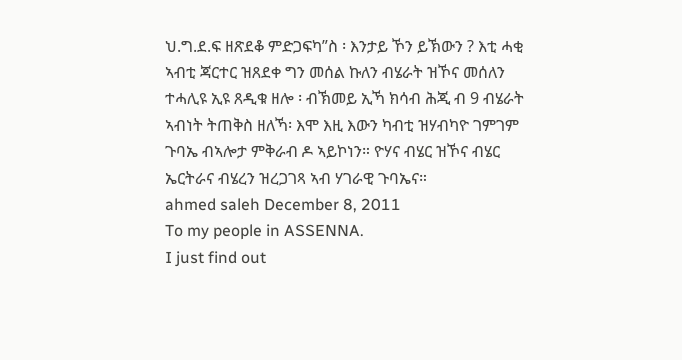ህ.ግ.ደ.ፍ ዘጽደቆ ምድጋፍካ”ስ ፡ እንታይ ኾን ይኽውን ? እቲ ሓቂ ኣብቲ ጃርተር ዝጸደቀ ግን መሰል ኩለን ብሄራት ዝኾና መሰለን ተሓሊዩ ኢዩ ጸዲቁ ዘሎ ፡ ብኽመይ ኢኻ ክሳብ ሕጂ ብ 9 ብሄራት ኣብነት ትጠቅስ ዘለኻ፡ እሞ እዚ እውን ካብቲ ዝሃብካዮ ገምገም ጉባኤ ብኣሎታ ምቅራብ ዶ ኣይኮነን። ዮሃና ብሄር ዝኾና ብሄር ኤርትራና ብሄረን ዝረጋገጻ ኣብ ሃገራዊ ጉባኤና።
ahmed saleh December 8, 2011
To my people in ASSENNA.
I just find out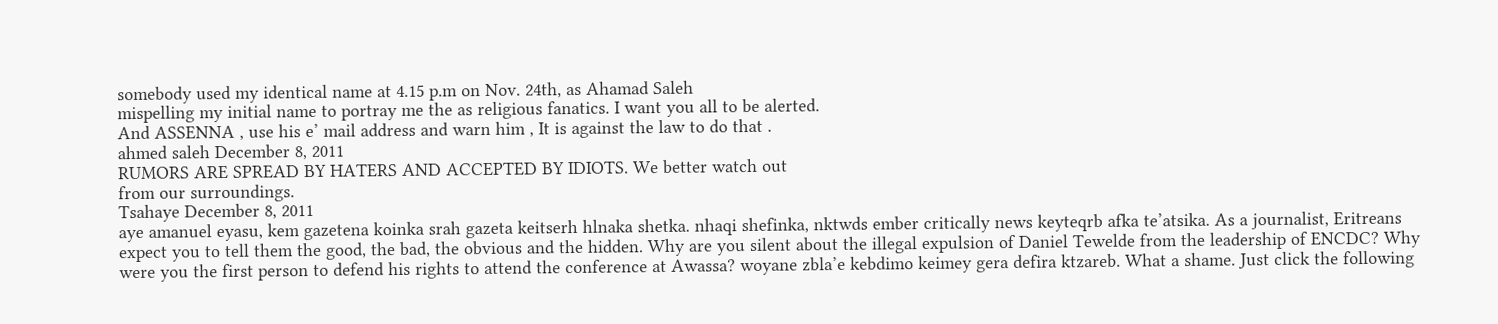somebody used my identical name at 4.15 p.m on Nov. 24th, as Ahamad Saleh
mispelling my initial name to portray me the as religious fanatics. I want you all to be alerted.
And ASSENNA , use his e’ mail address and warn him , It is against the law to do that .
ahmed saleh December 8, 2011
RUMORS ARE SPREAD BY HATERS AND ACCEPTED BY IDIOTS. We better watch out
from our surroundings.
Tsahaye December 8, 2011
aye amanuel eyasu, kem gazetena koinka srah gazeta keitserh hlnaka shetka. nhaqi shefinka, nktwds ember critically news keyteqrb afka te’atsika. As a journalist, Eritreans expect you to tell them the good, the bad, the obvious and the hidden. Why are you silent about the illegal expulsion of Daniel Tewelde from the leadership of ENCDC? Why were you the first person to defend his rights to attend the conference at Awassa? woyane zbla’e kebdimo keimey gera defira ktzareb. What a shame. Just click the following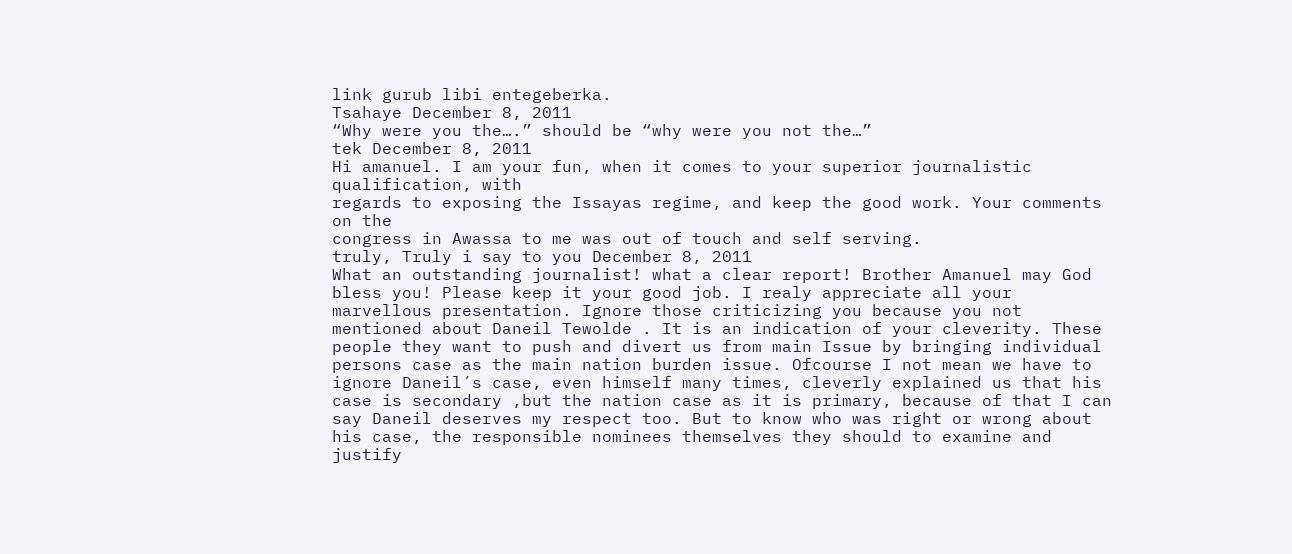link gurub libi entegeberka.
Tsahaye December 8, 2011
“Why were you the….” should be “why were you not the…”
tek December 8, 2011
Hi amanuel. I am your fun, when it comes to your superior journalistic qualification, with
regards to exposing the Issayas regime, and keep the good work. Your comments on the
congress in Awassa to me was out of touch and self serving.
truly, Truly i say to you December 8, 2011
What an outstanding journalist! what a clear report! Brother Amanuel may God bless you! Please keep it your good job. I realy appreciate all your marvellous presentation. Ignore those criticizing you because you not mentioned about Daneil Tewolde . It is an indication of your cleverity. These people they want to push and divert us from main Issue by bringing individual persons case as the main nation burden issue. Ofcourse I not mean we have to ignore Daneil´s case, even himself many times, cleverly explained us that his case is secondary ,but the nation case as it is primary, because of that I can say Daneil deserves my respect too. But to know who was right or wrong about his case, the responsible nominees themselves they should to examine and justify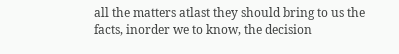all the matters atlast they should bring to us the facts, inorder we to know, the decision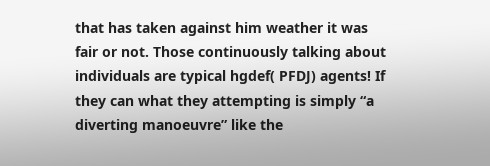that has taken against him weather it was fair or not. Those continuously talking about individuals are typical hgdef( PFDJ) agents! If they can what they attempting is simply “a diverting manoeuvre” like the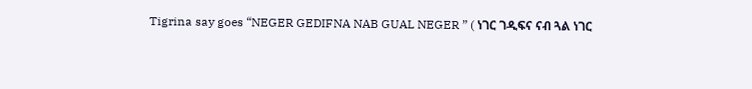Tigrina say goes “NEGER GEDIFNA NAB GUAL NEGER ” ( ነገር ገዲፍና ናብ ጓል ነገር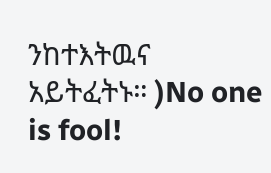ንከተእትዉና አይትፈትኑ። )No one is fool!